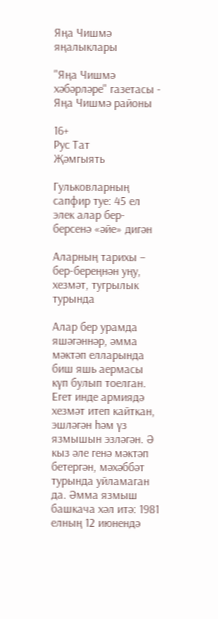Яңа Чишмә яңалыклары

"Яңа Чишмә хәбәрләре" газетасы - Яңа Чишмә районы

16+
Рус Тат
Җәмгыять

Гульковларның сапфир туе: 45 ел элек алар бер-берсенә «әйе» дигән

Аларның тарихы – бер-береңнән уңу, хезмәт, тугрылык турында

Алар бер урамда яшәгәннәр, әмма мәктәп елларында биш яшь аермасы күп булып тоелган. Егет инде армиядә хезмәт итеп кайткан, эшләгән һәм үз язмышын эзләгән. Ә кыз әле генә мәктәп бетергән, мәхәббәт турында уйламаган да. Әмма язмыш башкача хәл итә: 1981 елның 12 июнендә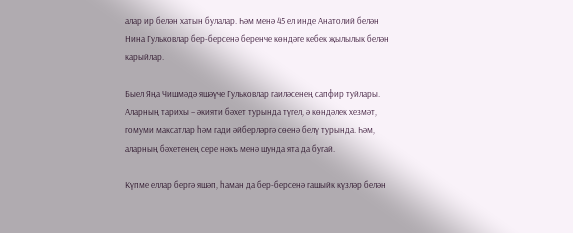алар ир белән хатын булалар. Һәм менә 45 ел инде Анатолий белән Нина Гульковлар бер-берсенә беренче көндәге кебек җылылык белән карыйлар.

Быел Яңа Чишмәдә яшәүче Гульковлар гаиләсенең сапфир туйлары. Аларның тарихы – әкияти бәхет турында түгел, ә көндәлек хезмәт, гомуми максатлар һәм гади әйберләргә сөенә белү турында. Һәм, аларның бәхетенең сере нәкъ менә шунда ята да бугай.

Күпме еллар бергә яшәп, һаман да бер-берсенә гашыйк күзләр белән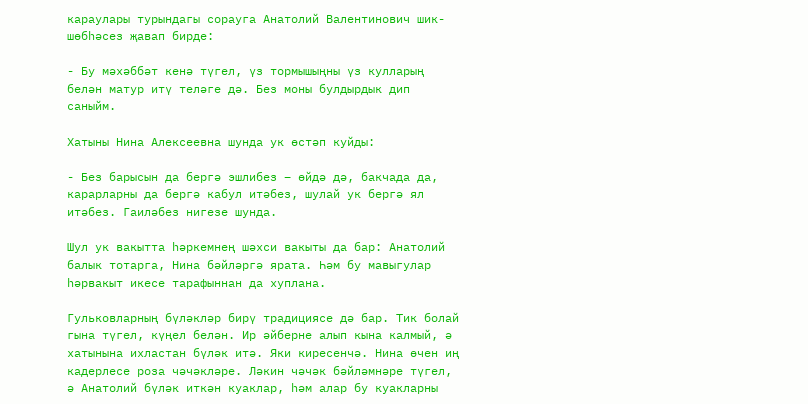караулары турындагы сорауга Анатолий Валентинович шик-шөбһәсез җавап бирде:

- Бу мәхәббәт кенә түгел, үз тормышыңны үз кулларың белән матур итү теләге дә. Без моны булдырдык дип саныйм.

Хатыны Нина Алексеевна шунда ук өстәп куйды:

- Без барысын да бергә эшлибез – өйдә дә, бакчада да, карарларны да бергә кабул итәбез, шулай ук бергә ял итәбез. Гаиләбез нигезе шунда.

Шул ук вакытта һәркемнең шәхси вакыты да бар: Анатолий балык тотарга, Нина бәйләргә ярата. Һәм бу мавыгулар һәрвакыт икесе тарафыннан да хуплана.

Гульковларның бүләкләр бирү традициясе дә бар. Тик болай гына түгел, күңел белән. Ир әйберне алып кына калмый, ә хатынына ихластан бүләк итә. Яки киресенчә. Нина өчен иң кадерлесе роза чәчәкләре. Ләкин чәчәк бәйләмнәре түгел, ә Анатолий бүләк иткән куаклар, һәм алар бу куакларны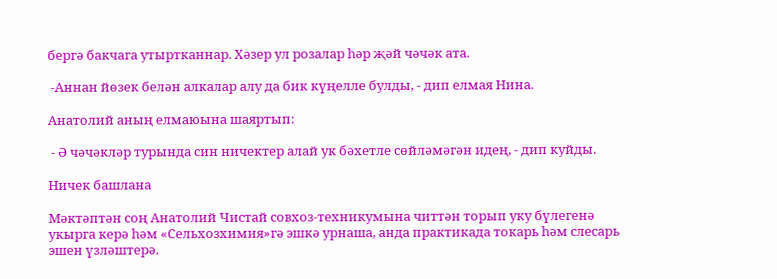бергә бакчага утыртканнар. Хәзер ул розалар һәр җәй чәчәк ата.

 -Аннан йөзек белән алкалар алу да бик күңелле булды, - дип елмая Нина.

Анатолий аның елмаюына шаяртып:

 - Ә чәчәкләр турында син ничектер алай ук бәхетле сөйләмәгән идең, - дип куйды.

Ничек башлана

Мәктәптән соң Анатолий Чистай совхоз-техникумына читтән торып уку бүлегенә укырга керә һәм «Сельхозхимия»гә эшкә урнаша, анда практикада токарь һәм слесарь эшен үзләштерә.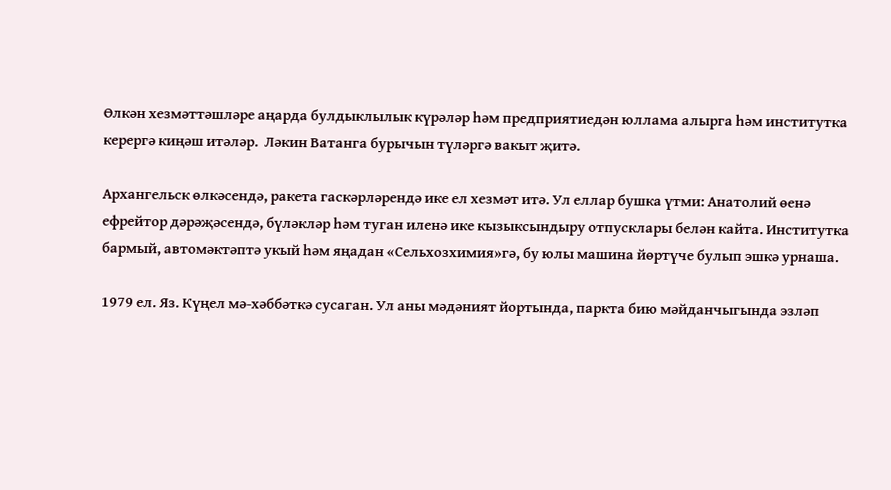Өлкән хезмәттәшләре аңарда булдыклылык күрәләр һәм предприятиедән юллама алырга һәм институтка керергә киңәш итәләр.  Ләкин Ватанга бурычын түләргә вакыт җитә.

Архангельск өлкәсендә, ракета гаскәрләрендә ике ел хезмәт итә. Ул еллар бушка үтми: Анатолий өенә ефрейтор дәрәҗәсендә, бүләкләр һәм туган иленә ике кызыксындыру отпусклары белән кайта. Институтка бармый, автомәктәптә укый һәм яңадан «Сельхозхимия»гә, бу юлы машина йөртүче булып эшкә урнаша.

1979 ел. Яз. Күңел мә-хәббәткә сусаган. Ул аны мәдәният йортында, паркта бию мәйданчыгында эзләп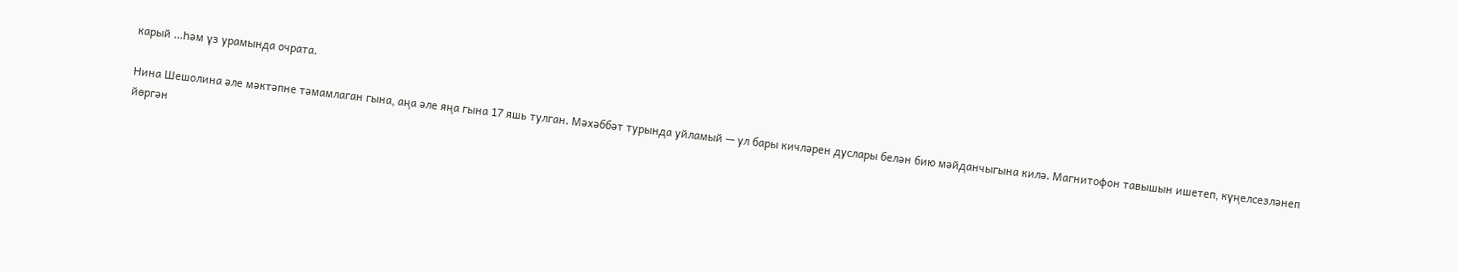карый ...Һәм үз урамында очрата.

Нина Шешолина әле мәктәпне тәмамлаган гына, аңа әле яңа гына 17 яшь тулган. Мәхәббәт турында уйламый — ул бары кичләрен дуслары белән бию мәйданчыгына килә. Магнитофон тавышын ишетеп, күңелсезләнеп йөргән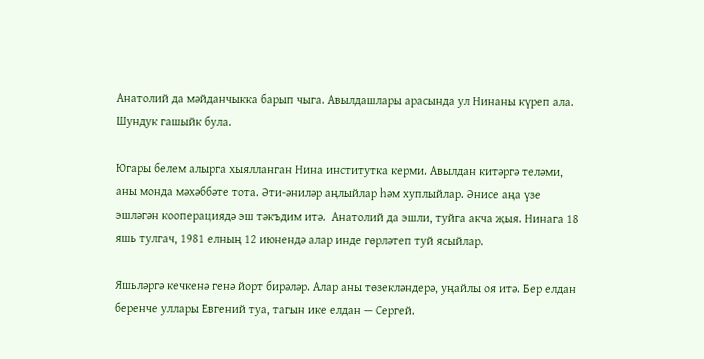Анатолий да мәйданчыкка барып чыга. Авылдашлары арасында ул Нинаны күреп ала. Шундук гашыйк була.

Югары белем алырга хыялланган Нина институтка керми. Авылдан китәргә теләми, аны монда мәхәббәте тота. Әти-әниләр аңлыйлар һәм хуплыйлар. Әнисе аңа үзе эшләгән кооперациядә эш тәкъдим итә.  Анатолий да эшли, туйга акча җыя. Нинага 18 яшь тулгач, 1981 елның 12 июнендә алар инде гөрләтеп туй ясыйлар.

Яшьләргә кечкенә генә йорт бирәләр. Алар аны төзекләндерә, уңайлы оя итә. Бер елдан беренче уллары Евгений туа, тагын ике елдан — Сергей.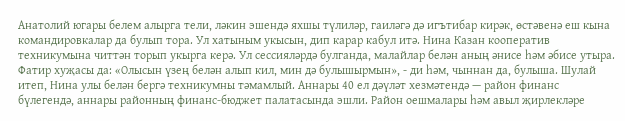Анатолий югары белем алырга тели, ләкин эшендә яхшы түлиләр, гаиләгә дә игътибар кирәк, өстәвенә еш кына командировкалар да булып тора. Ул хатыным укысын, дип карар кабул итә. Нина Казан кооператив техникумына читтән торып укырга керә. Ул сессияләрдә булганда, малайлар белән аның әнисе һәм әбисе утыра. Фатир хуҗасы да: «Олысын үзең белән алып кил, мин дә булышырмын», - ди һәм, чыннан да, булыша. Шулай итеп, Нина улы белән бергә техникумны тәмамлый. Аннары 40 ел дәүләт хезмәтендә — район финанс бүлегендә, аннары районның финанс-бюджет палатасында эшли. Район оешмалары һәм авыл җирлекләре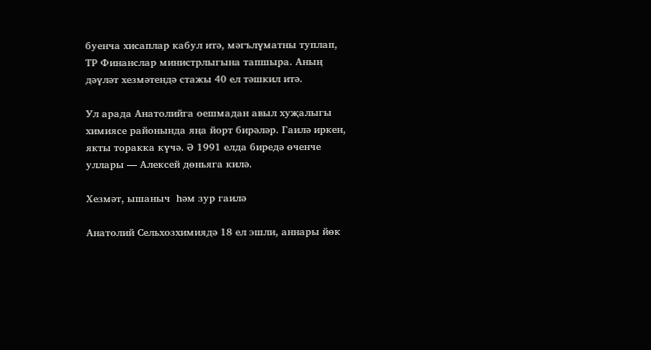буенча хисаплар кабул итә, мәгълүматны туплап, ТР Финанслар министрлыгына тапшыра. Аның дәүләт хезмәтендә стажы 40 ел тәшкил итә.

Ул арада Анатолийга оешмадан авыл хуҗалыгы химиясе районында яңа йорт бирәләр. Гаилә иркен, якты торакка күчә. Ә 1991 елда биредә өченче уллары — Алексей дөньяга килә.

Хезмәт, ышаныч  һәм зур гаилә

Анатолий Сельхозхимиядә 18 ел эшли, аннары йөк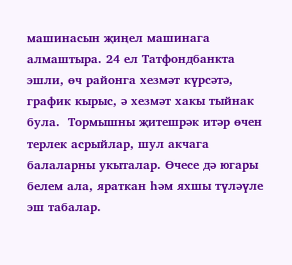машинасын җиңел машинага алмаштыра. 24 ел Татфондбанкта эшли, өч районга хезмәт күрсәтә, график кырыс, ә хезмәт хакы тыйнак була.  Тормышны җитешрәк итәр өчен терлек асрыйлар, шул акчага балаларны укыталар. Өчесе дә югары белем ала, яраткан һәм яхшы түләүле эш табалар.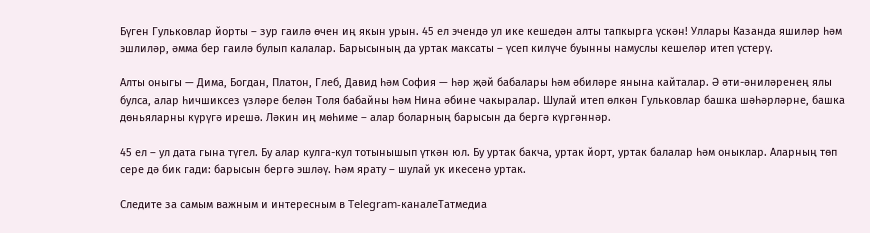Бүген Гульковлар йорты – зур гаилә өчен иң якын урын. 45 ел эчендә ул ике кешедән алты тапкырга үскән! Уллары Казанда яшиләр һәм эшлиләр, әмма бер гаилә булып калалар. Барысының да уртак максаты – үсеп килүче буынны намуслы кешеләр итеп үстерү.

Алты оныгы — Дима, Богдан, Платон, Глеб, Давид һәм София — һәр җәй бабалары һәм әбиләре янына кайталар. Ә әти-әниләренең ялы булса, алар һичшиксез үзләре белән Толя бабайны һәм Нина әбине чакыралар. Шулай итеп өлкән Гульковлар башка шәһәрләрне, башка дөньяларны күрүгә ирешә. Ләкин иң мөһиме – алар боларның барысын да бергә күргәннәр.

45 ел – ул дата гына түгел. Бу алар кулга-кул тотынышып үткән юл. Бу уртак бакча, уртак йорт, уртак балалар һәм оныклар. Аларның төп сере дә бик гади: барысын бергә эшләү. Һәм ярату – шулай ук икесенә уртак.

Следите за самым важным и интересным в Telegram-каналеТатмедиа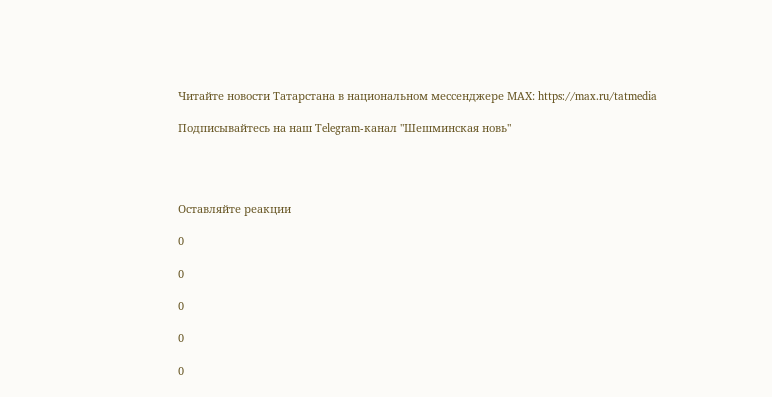Читайте новости Татарстана в национальном мессенджере MАХ: https://max.ru/tatmedia

Подписывайтесь на наш Telegram-канал "Шешминская новь"




Оставляйте реакции

0

0

0

0

0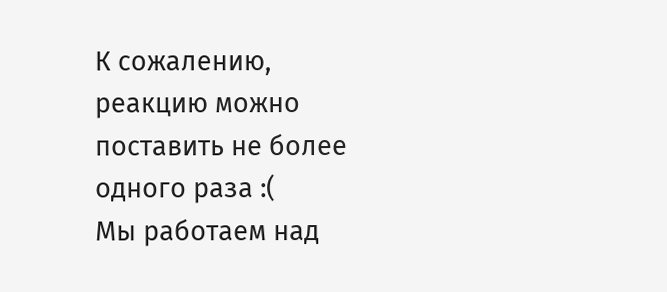К сожалению, реакцию можно поставить не более одного раза :(
Мы работаем над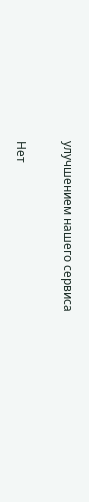улучшением нашего сервиса

Нет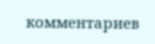комментариев